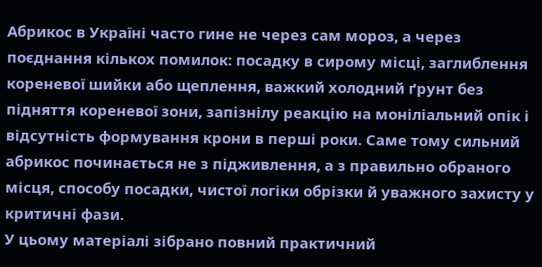Абрикос в Україні часто гине не через сам мороз, а через поєднання кількох помилок: посадку в сирому місці, заглиблення кореневої шийки або щеплення, важкий холодний ґрунт без підняття кореневої зони, запізнілу реакцію на моніліальний опік і відсутність формування крони в перші роки. Саме тому сильний абрикос починається не з підживлення, а з правильно обраного місця, способу посадки, чистої логіки обрізки й уважного захисту у критичні фази.
У цьому матеріалі зібрано повний практичний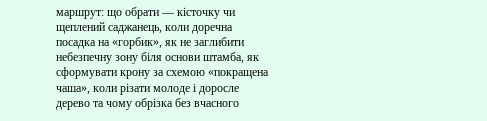маршрут: що обрати — кісточку чи щеплений саджанець, коли доречна посадка на «горбик», як не заглибити небезпечну зону біля основи штамба, як сформувати крону за схемою «покращена чаша», коли різати молоде і доросле дерево та чому обрізка без вчасного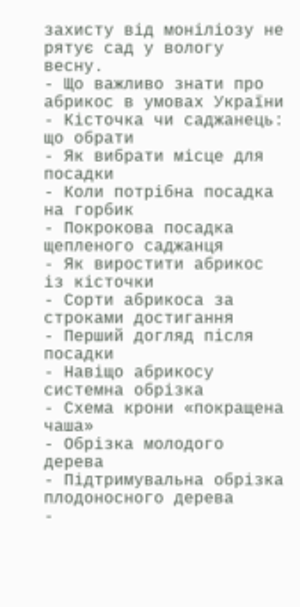захисту від моніліозу не рятує сад у вологу весну.
- Що важливо знати про абрикос в умовах України
- Кісточка чи саджанець: що обрати
- Як вибрати місце для посадки
- Коли потрібна посадка на горбик
- Покрокова посадка щепленого саджанця
- Як виростити абрикос із кісточки
- Сорти абрикоса за строками достигання
- Перший догляд після посадки
- Навіщо абрикосу системна обрізка
- Схема крони «покращена чаша»
- Обрізка молодого дерева
- Підтримувальна обрізка плодоносного дерева
-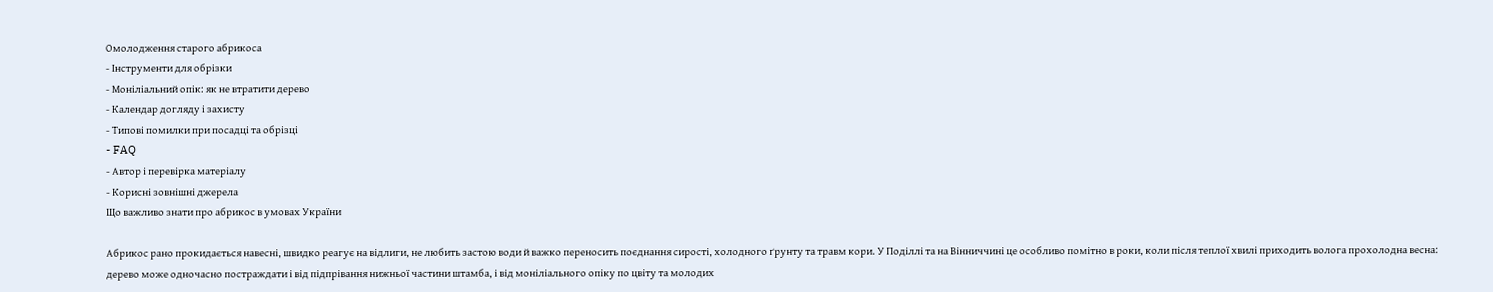Омолодження старого абрикоса
- Інструменти для обрізки
- Моніліальний опік: як не втратити дерево
- Календар догляду і захисту
- Типові помилки при посадці та обрізці
- FAQ
- Автор і перевірка матеріалу
- Корисні зовнішні джерела
Що важливо знати про абрикос в умовах України

Абрикос рано прокидається навесні, швидко реагує на відлиги, не любить застою води й важко переносить поєднання сирості, холодного ґрунту та травм кори. У Поділлі та на Вінниччині це особливо помітно в роки, коли після теплої хвилі приходить волога прохолодна весна: дерево може одночасно постраждати і від підпрівання нижньої частини штамба, і від моніліального опіку по цвіту та молодих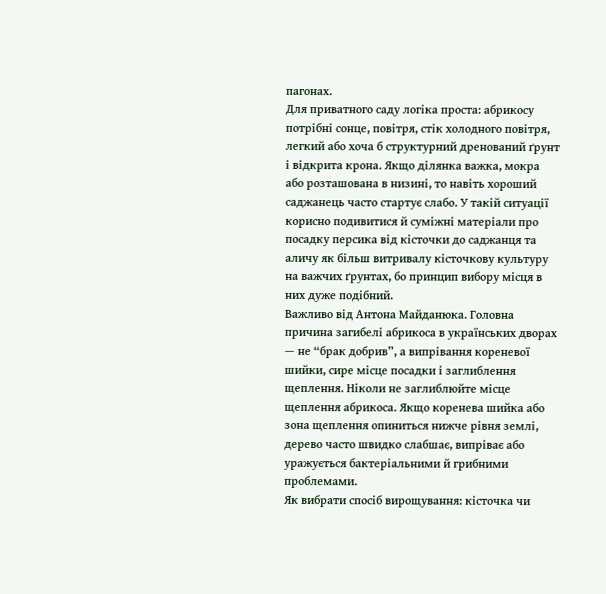пагонах.
Для приватного саду логіка проста: абрикосу потрібні сонце, повітря, стік холодного повітря, легкий або хоча б структурний дренований ґрунт і відкрита крона. Якщо ділянка важка, мокра або розташована в низині, то навіть хороший саджанець часто стартує слабо. У такій ситуації корисно подивитися й суміжні матеріали про посадку персика від кісточки до саджанця та аличу як більш витривалу кісточкову культуру на важчих ґрунтах, бо принцип вибору місця в них дуже подібний.
Важливо від Антона Майданюка. Головна причина загибелі абрикоса в українських дворах — не “брак добрив”, а випрівання кореневої шийки, сире місце посадки і заглиблення щеплення. Ніколи не заглиблюйте місце щеплення абрикоса. Якщо коренева шийка або зона щеплення опиниться нижче рівня землі, дерево часто швидко слабшає, випріває або уражується бактеріальними й грибними проблемами.
Як вибрати спосіб вирощування: кісточка чи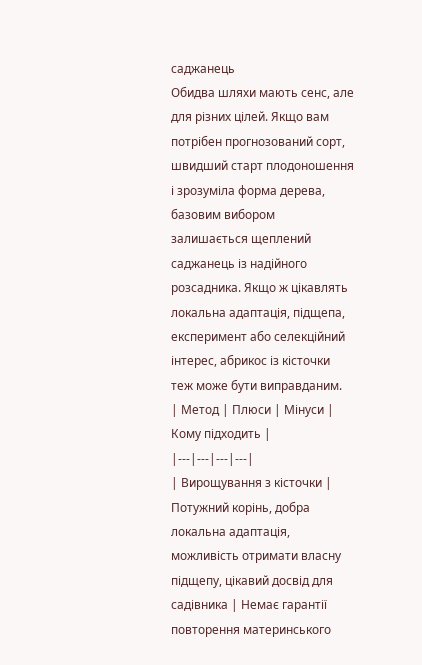саджанець
Обидва шляхи мають сенс, але для різних цілей. Якщо вам потрібен прогнозований сорт, швидший старт плодоношення і зрозуміла форма дерева, базовим вибором залишається щеплений саджанець із надійного розсадника. Якщо ж цікавлять локальна адаптація, підщепа, експеримент або селекційний інтерес, абрикос із кісточки теж може бути виправданим.
| Метод | Плюси | Мінуси | Кому підходить |
|---|---|---|---|
| Вирощування з кісточки | Потужний корінь, добра локальна адаптація, можливість отримати власну підщепу, цікавий досвід для садівника | Немає гарантії повторення материнського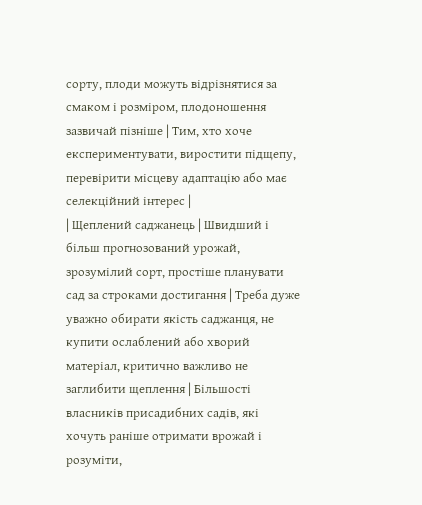сорту, плоди можуть відрізнятися за смаком і розміром, плодоношення зазвичай пізніше | Тим, хто хоче експериментувати, виростити підщепу, перевірити місцеву адаптацію або має селекційний інтерес |
| Щеплений саджанець | Швидший і більш прогнозований урожай, зрозумілий сорт, простіше планувати сад за строками достигання | Треба дуже уважно обирати якість саджанця, не купити ослаблений або хворий матеріал, критично важливо не заглибити щеплення | Більшості власників присадибних садів, які хочуть раніше отримати врожай і розуміти,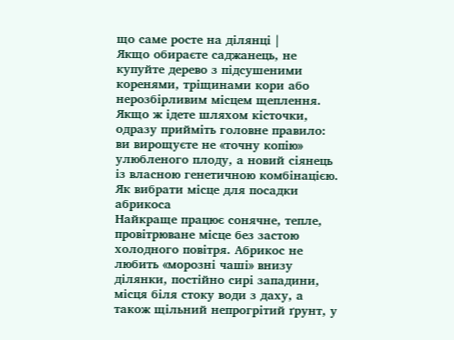що саме росте на ділянці |
Якщо обираєте саджанець, не купуйте дерево з підсушеними коренями, тріщинами кори або нерозбірливим місцем щеплення. Якщо ж ідете шляхом кісточки, одразу прийміть головне правило: ви вирощуєте не «точну копію» улюбленого плоду, а новий сіянець із власною генетичною комбінацією.
Як вибрати місце для посадки абрикоса
Найкраще працює сонячне, тепле, провітрюване місце без застою холодного повітря. Абрикос не любить «морозні чаші» внизу ділянки, постійно сирі западини, місця біля стоку води з даху, а також щільний непрогрітий ґрунт, у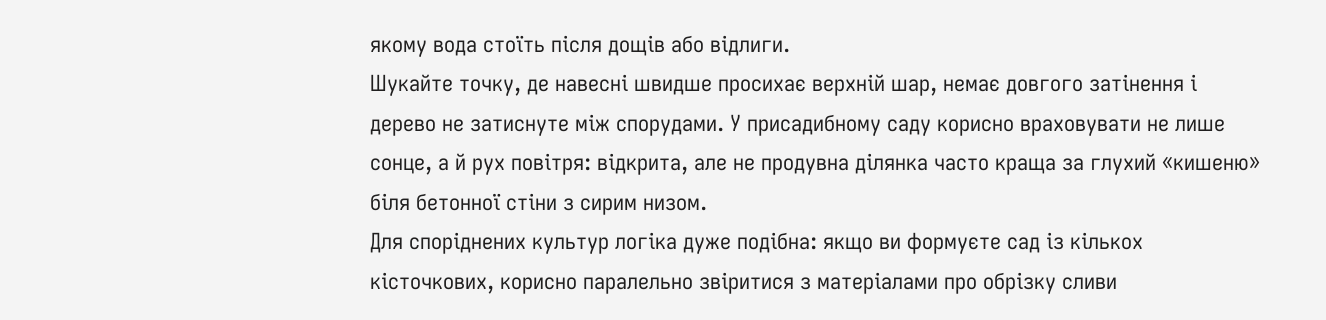якому вода стоїть після дощів або відлиги.
Шукайте точку, де навесні швидше просихає верхній шар, немає довгого затінення і дерево не затиснуте між спорудами. У присадибному саду корисно враховувати не лише сонце, а й рух повітря: відкрита, але не продувна ділянка часто краща за глухий «кишеню» біля бетонної стіни з сирим низом.
Для споріднених культур логіка дуже подібна: якщо ви формуєте сад із кількох кісточкових, корисно паралельно звіритися з матеріалами про обрізку сливи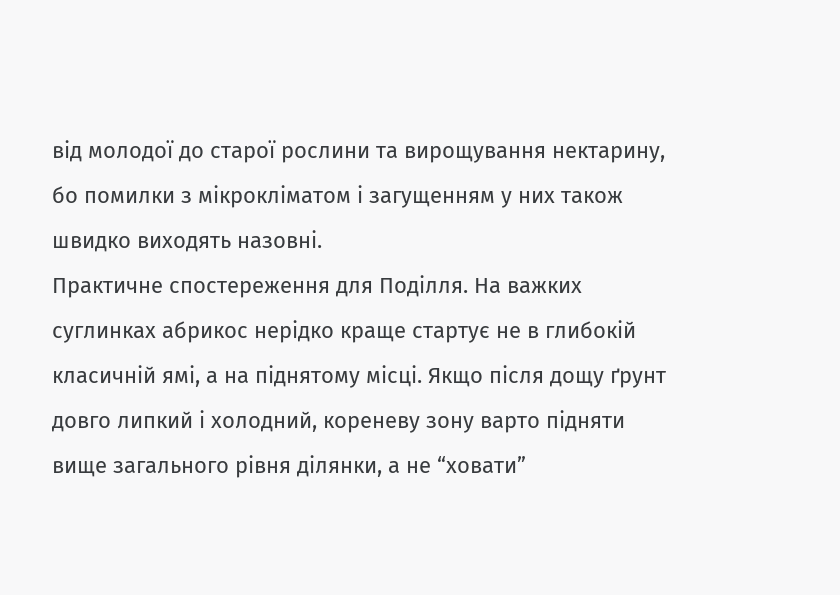від молодої до старої рослини та вирощування нектарину, бо помилки з мікрокліматом і загущенням у них також швидко виходять назовні.
Практичне спостереження для Поділля. На важких суглинках абрикос нерідко краще стартує не в глибокій класичній ямі, а на піднятому місці. Якщо після дощу ґрунт довго липкий і холодний, кореневу зону варто підняти вище загального рівня ділянки, а не “ховати”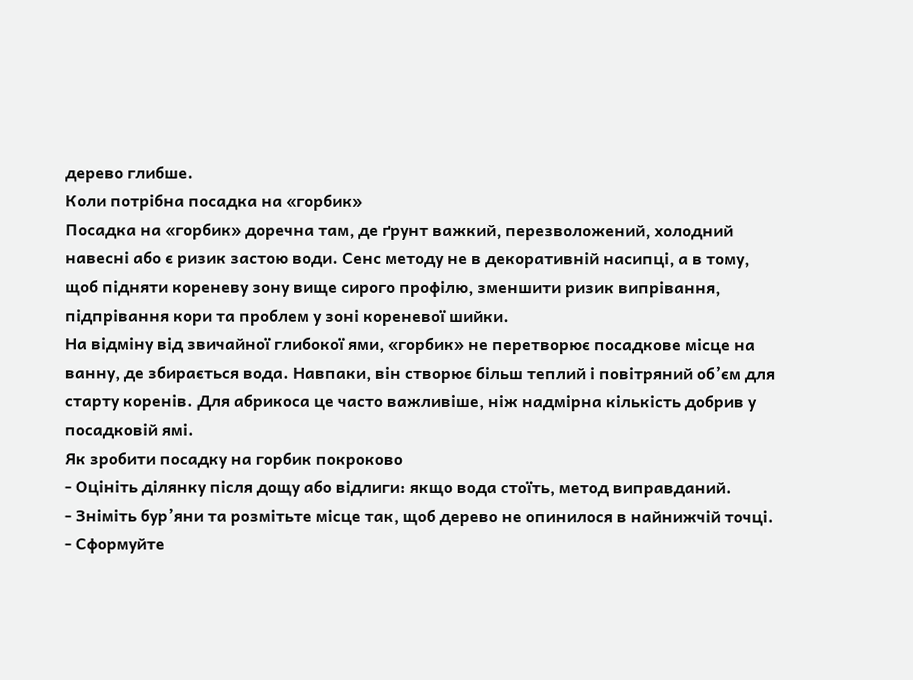дерево глибше.
Коли потрібна посадка на «горбик»
Посадка на «горбик» доречна там, де ґрунт важкий, перезволожений, холодний навесні або є ризик застою води. Сенс методу не в декоративній насипці, а в тому, щоб підняти кореневу зону вище сирого профілю, зменшити ризик випрівання, підпрівання кори та проблем у зоні кореневої шийки.
На відміну від звичайної глибокої ями, «горбик» не перетворює посадкове місце на ванну, де збирається вода. Навпаки, він створює більш теплий і повітряний об’єм для старту коренів. Для абрикоса це часто важливіше, ніж надмірна кількість добрив у посадковій ямі.
Як зробити посадку на горбик покроково
- Оцініть ділянку після дощу або відлиги: якщо вода стоїть, метод виправданий.
- Зніміть бур’яни та розмітьте місце так, щоб дерево не опинилося в найнижчій точці.
- Сформуйте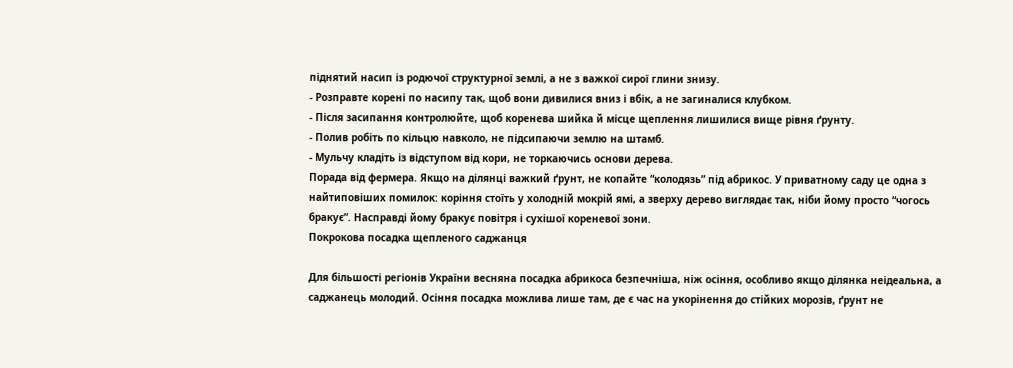піднятий насип із родючої структурної землі, а не з важкої сирої глини знизу.
- Розправте корені по насипу так, щоб вони дивилися вниз і вбік, а не загиналися клубком.
- Після засипання контролюйте, щоб коренева шийка й місце щеплення лишилися вище рівня ґрунту.
- Полив робіть по кільцю навколо, не підсипаючи землю на штамб.
- Мульчу кладіть із відступом від кори, не торкаючись основи дерева.
Порада від фермера. Якщо на ділянці важкий ґрунт, не копайте “колодязь” під абрикос. У приватному саду це одна з найтиповіших помилок: коріння стоїть у холодній мокрій ямі, а зверху дерево виглядає так, ніби йому просто “чогось бракує”. Насправді йому бракує повітря і сухішої кореневої зони.
Покрокова посадка щепленого саджанця

Для більшості регіонів України весняна посадка абрикоса безпечніша, ніж осіння, особливо якщо ділянка неідеальна, а саджанець молодий. Осіння посадка можлива лише там, де є час на укорінення до стійких морозів, ґрунт не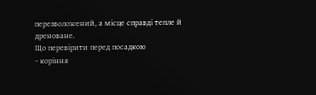перезволожений, а місце справді тепле й дреноване.
Що перевірити перед посадкою
- коріння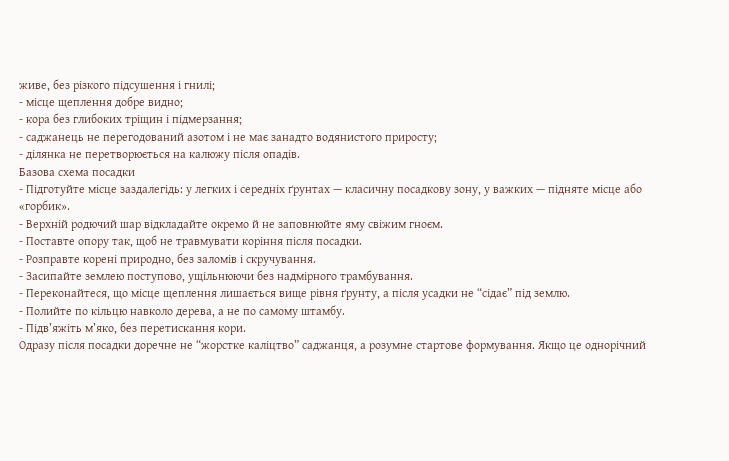живе, без різкого підсушення і гнилі;
- місце щеплення добре видно;
- кора без глибоких тріщин і підмерзання;
- саджанець не перегодований азотом і не має занадто водянистого приросту;
- ділянка не перетворюється на калюжу після опадів.
Базова схема посадки
- Підготуйте місце заздалегідь: у легких і середніх ґрунтах — класичну посадкову зону, у важких — підняте місце або «горбик».
- Верхній родючий шар відкладайте окремо й не заповнюйте яму свіжим гноєм.
- Поставте опору так, щоб не травмувати коріння після посадки.
- Розправте корені природно, без заломів і скручування.
- Засипайте землею поступово, ущільнюючи без надмірного трамбування.
- Переконайтеся, що місце щеплення лишається вище рівня ґрунту, а після усадки не “сідає” під землю.
- Полийте по кільцю навколо дерева, а не по самому штамбу.
- Підв’яжіть м’яко, без перетискання кори.
Одразу після посадки доречне не “жорстке каліцтво” саджанця, а розумне стартове формування. Якщо це однорічний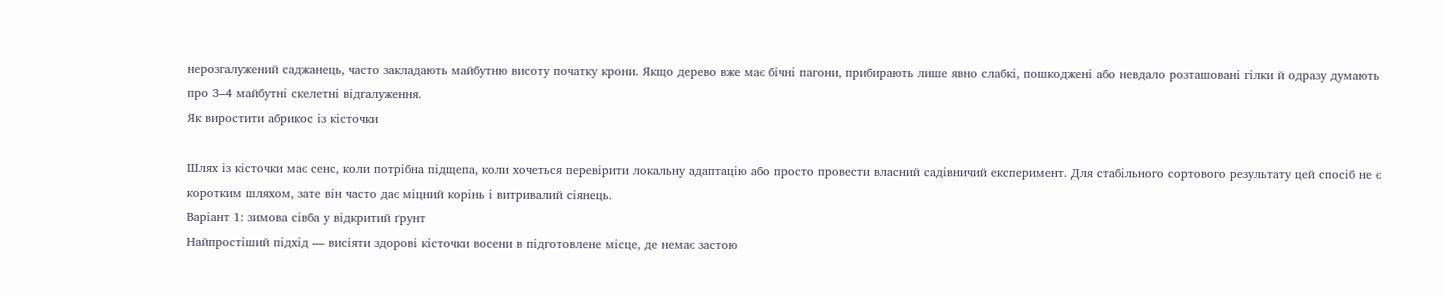нерозгалужений саджанець, часто закладають майбутню висоту початку крони. Якщо дерево вже має бічні пагони, прибирають лише явно слабкі, пошкоджені або невдало розташовані гілки й одразу думають про 3–4 майбутні скелетні відгалуження.
Як виростити абрикос із кісточки

Шлях із кісточки має сенс, коли потрібна підщепа, коли хочеться перевірити локальну адаптацію або просто провести власний садівничий експеримент. Для стабільного сортового результату цей спосіб не є коротким шляхом, зате він часто дає міцний корінь і витривалий сіянець.
Варіант 1: зимова сівба у відкритий ґрунт
Найпростіший підхід — висіяти здорові кісточки восени в підготовлене місце, де немає застою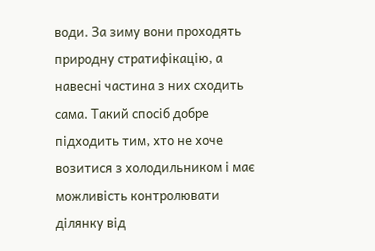води. За зиму вони проходять природну стратифікацію, а навесні частина з них сходить сама. Такий спосіб добре підходить тим, хто не хоче возитися з холодильником і має можливість контролювати ділянку від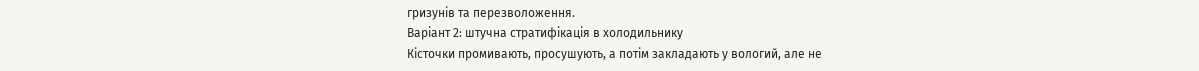гризунів та перезволоження.
Варіант 2: штучна стратифікація в холодильнику
Кісточки промивають, просушують, а потім закладають у вологий, але не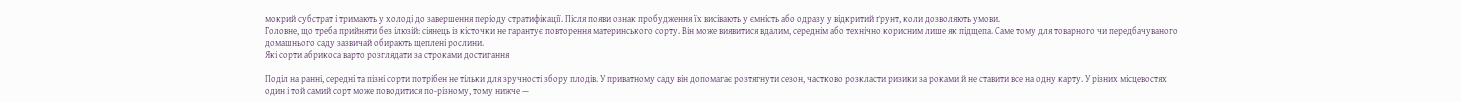мокрий субстрат і тримають у холоді до завершення періоду стратифікації. Після появи ознак пробудження їх висівають у ємність або одразу у відкритий ґрунт, коли дозволяють умови.
Головне, що треба прийняти без ілюзій: сіянець із кісточки не гарантує повторення материнського сорту. Він може виявитися вдалим, середнім або технічно корисним лише як підщепа. Саме тому для товарного чи передбачуваного домашнього саду зазвичай обирають щеплені рослини.
Які сорти абрикоса варто розглядати за строками достигання

Поділ на ранні, середні та пізні сорти потрібен не тільки для зручності збору плодів. У приватному саду він допомагає розтягнути сезон, частково розкласти ризики за роками й не ставити все на одну карту. У різних місцевостях один і той самий сорт може поводитися по-різному, тому нижче —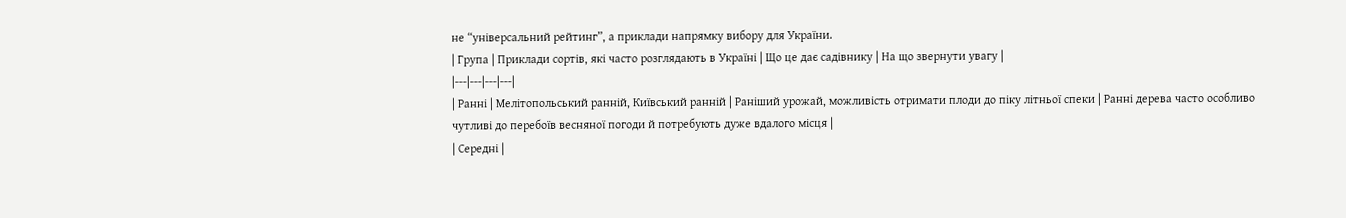не “універсальний рейтинг”, а приклади напрямку вибору для України.
| Група | Приклади сортів, які часто розглядають в Україні | Що це дає садівнику | На що звернути увагу |
|---|---|---|---|
| Ранні | Мелітопольський ранній, Київський ранній | Раніший урожай, можливість отримати плоди до піку літньої спеки | Ранні дерева часто особливо чутливі до перебоїв весняної погоди й потребують дуже вдалого місця |
| Середні |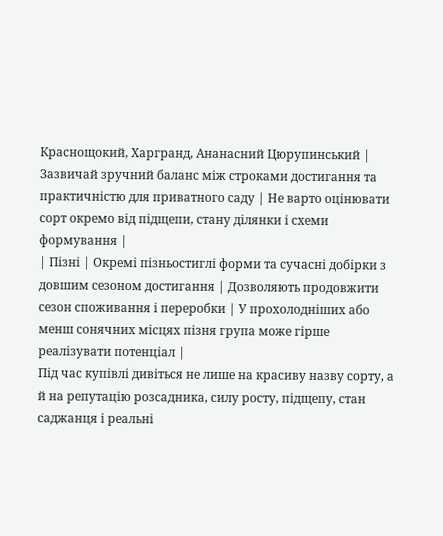Краснощокий, Харгранд, Ананасний Цюрупинський | Зазвичай зручний баланс між строками достигання та практичністю для приватного саду | Не варто оцінювати сорт окремо від підщепи, стану ділянки і схеми формування |
| Пізні | Окремі пізньостиглі форми та сучасні добірки з довшим сезоном достигання | Дозволяють продовжити сезон споживання і переробки | У прохолодніших або менш сонячних місцях пізня група може гірше реалізувати потенціал |
Під час купівлі дивіться не лише на красиву назву сорту, а й на репутацію розсадника, силу росту, підщепу, стан саджанця і реальні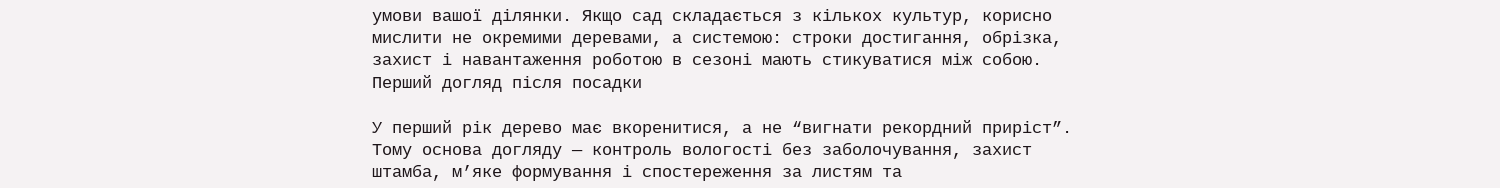умови вашої ділянки. Якщо сад складається з кількох культур, корисно мислити не окремими деревами, а системою: строки достигання, обрізка, захист і навантаження роботою в сезоні мають стикуватися між собою.
Перший догляд після посадки

У перший рік дерево має вкоренитися, а не “вигнати рекордний приріст”. Тому основа догляду — контроль вологості без заболочування, захист штамба, м’яке формування і спостереження за листям та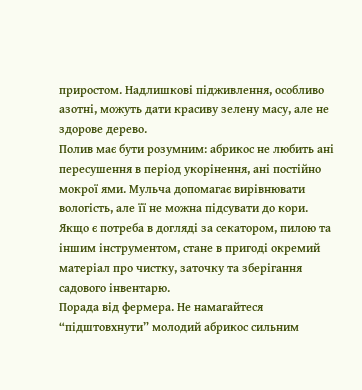приростом. Надлишкові підживлення, особливо азотні, можуть дати красиву зелену масу, але не здорове дерево.
Полив має бути розумним: абрикос не любить ані пересушення в період укорінення, ані постійно мокрої ями. Мульча допомагає вирівнювати вологість, але її не можна підсувати до кори. Якщо є потреба в догляді за секатором, пилою та іншим інструментом, стане в пригоді окремий матеріал про чистку, заточку та зберігання садового інвентарю.
Порада від фермера. Не намагайтеся “підштовхнути” молодий абрикос сильним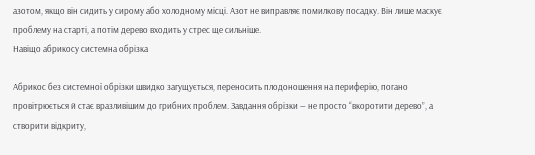азотом, якщо він сидить у сирому або холодному місці. Азот не виправляє помилкову посадку. Він лише маскує проблему на старті, а потім дерево входить у стрес ще сильніше.
Навіщо абрикосу системна обрізка

Абрикос без системної обрізки швидко загущується, переносить плодоношення на периферію, погано провітрюється й стає вразливішим до грибних проблем. Завдання обрізки — не просто “вкоротити дерево”, а створити відкриту,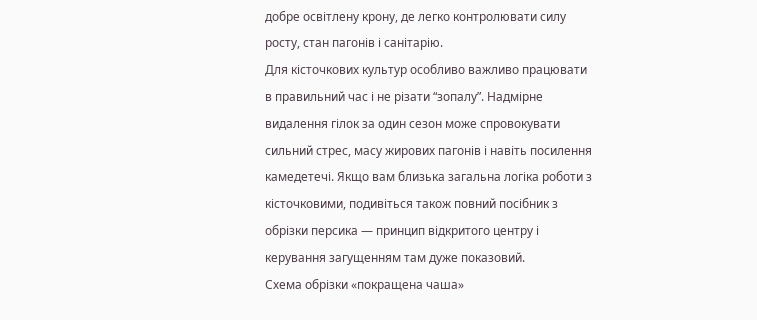добре освітлену крону, де легко контролювати силу росту, стан пагонів і санітарію.
Для кісточкових культур особливо важливо працювати в правильний час і не різати “зопалу”. Надмірне видалення гілок за один сезон може спровокувати сильний стрес, масу жирових пагонів і навіть посилення камедетечі. Якщо вам близька загальна логіка роботи з кісточковими, подивіться також повний посібник з обрізки персика — принцип відкритого центру і керування загущенням там дуже показовий.
Схема обрізки «покращена чаша»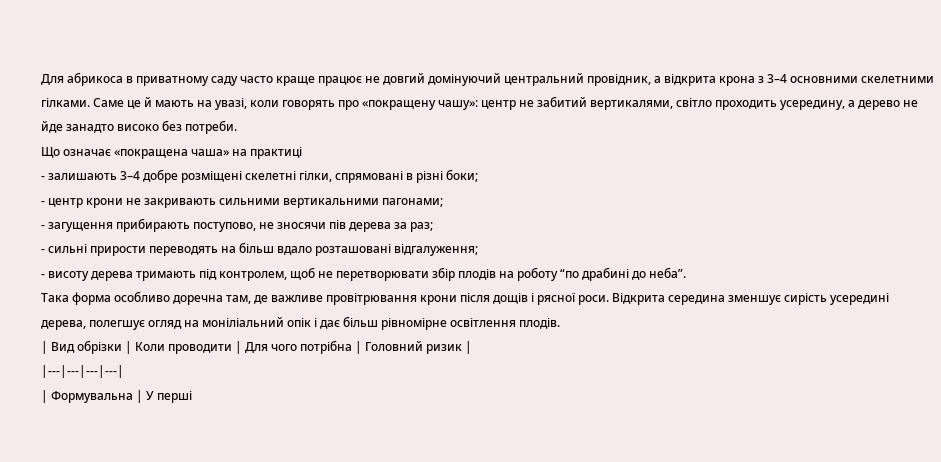Для абрикоса в приватному саду часто краще працює не довгий домінуючий центральний провідник, а відкрита крона з 3–4 основними скелетними гілками. Саме це й мають на увазі, коли говорять про «покращену чашу»: центр не забитий вертикалями, світло проходить усередину, а дерево не йде занадто високо без потреби.
Що означає «покращена чаша» на практиці
- залишають 3–4 добре розміщені скелетні гілки, спрямовані в різні боки;
- центр крони не закривають сильними вертикальними пагонами;
- загущення прибирають поступово, не зносячи пів дерева за раз;
- сильні прирости переводять на більш вдало розташовані відгалуження;
- висоту дерева тримають під контролем, щоб не перетворювати збір плодів на роботу “по драбині до неба”.
Така форма особливо доречна там, де важливе провітрювання крони після дощів і рясної роси. Відкрита середина зменшує сирість усередині дерева, полегшує огляд на моніліальний опік і дає більш рівномірне освітлення плодів.
| Вид обрізки | Коли проводити | Для чого потрібна | Головний ризик |
|---|---|---|---|
| Формувальна | У перші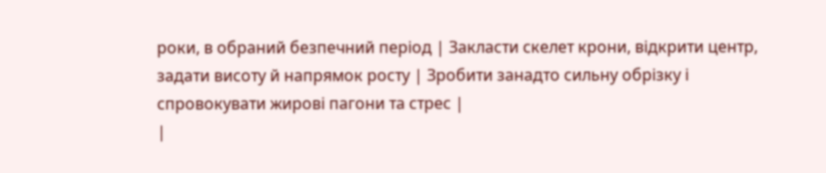роки, в обраний безпечний період | Закласти скелет крони, відкрити центр, задати висоту й напрямок росту | Зробити занадто сильну обрізку і спровокувати жирові пагони та стрес |
|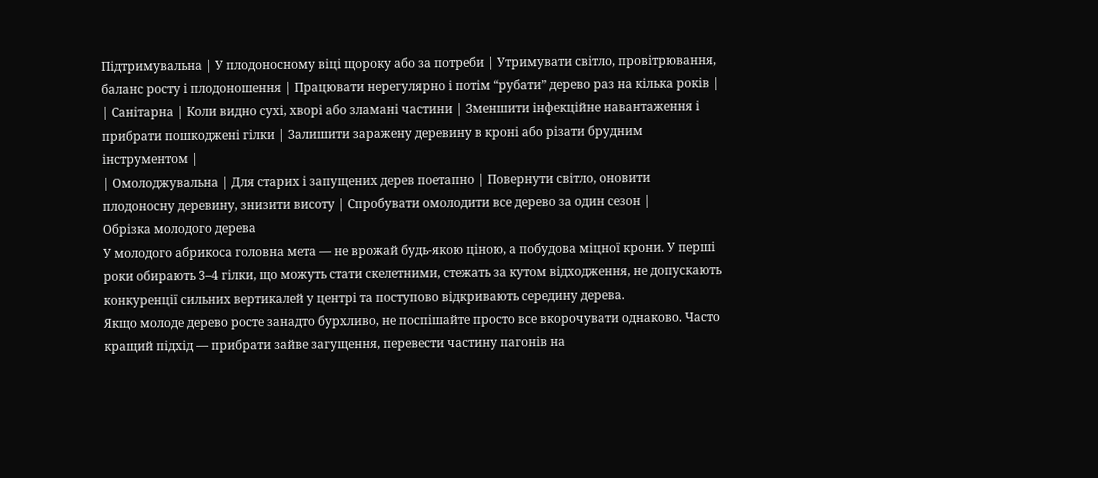Підтримувальна | У плодоносному віці щороку або за потреби | Утримувати світло, провітрювання, баланс росту і плодоношення | Працювати нерегулярно і потім “рубати” дерево раз на кілька років |
| Санітарна | Коли видно сухі, хворі або зламані частини | Зменшити інфекційне навантаження і прибрати пошкоджені гілки | Залишити заражену деревину в кроні або різати брудним інструментом |
| Омолоджувальна | Для старих і запущених дерев поетапно | Повернути світло, оновити плодоносну деревину, знизити висоту | Спробувати омолодити все дерево за один сезон |
Обрізка молодого дерева
У молодого абрикоса головна мета — не врожай будь-якою ціною, а побудова міцної крони. У перші роки обирають 3–4 гілки, що можуть стати скелетними, стежать за кутом відходження, не допускають конкуренції сильних вертикалей у центрі та поступово відкривають середину дерева.
Якщо молоде дерево росте занадто бурхливо, не поспішайте просто все вкорочувати однаково. Часто кращий підхід — прибрати зайве загущення, перевести частину пагонів на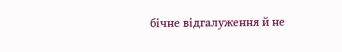бічне відгалуження й не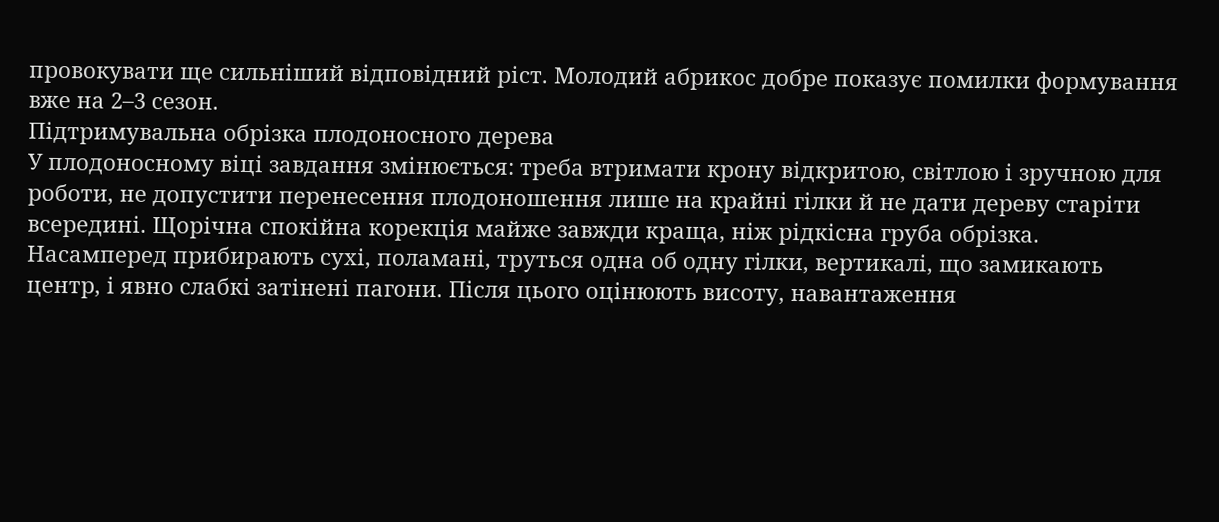провокувати ще сильніший відповідний ріст. Молодий абрикос добре показує помилки формування вже на 2–3 сезон.
Підтримувальна обрізка плодоносного дерева
У плодоносному віці завдання змінюється: треба втримати крону відкритою, світлою і зручною для роботи, не допустити перенесення плодоношення лише на крайні гілки й не дати дереву старіти всередині. Щорічна спокійна корекція майже завжди краща, ніж рідкісна груба обрізка.
Насамперед прибирають сухі, поламані, труться одна об одну гілки, вертикалі, що замикають центр, і явно слабкі затінені пагони. Після цього оцінюють висоту, навантаження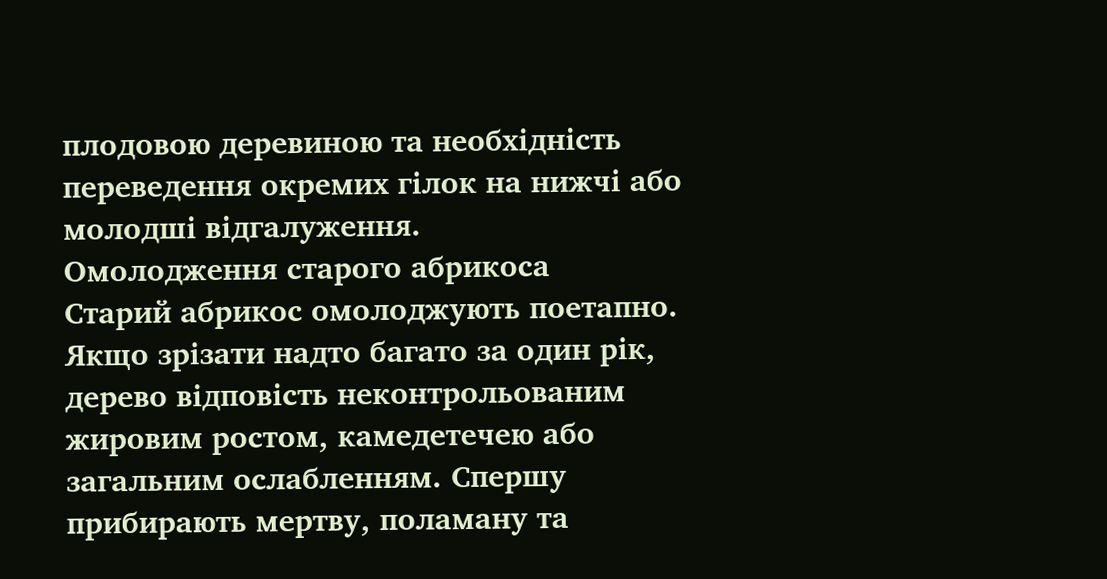плодовою деревиною та необхідність переведення окремих гілок на нижчі або молодші відгалуження.
Омолодження старого абрикоса
Старий абрикос омолоджують поетапно. Якщо зрізати надто багато за один рік, дерево відповість неконтрольованим жировим ростом, камедетечею або загальним ослабленням. Спершу прибирають мертву, поламану та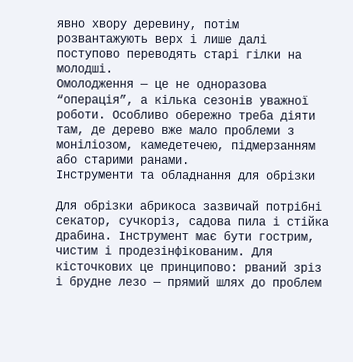явно хвору деревину, потім розвантажують верх і лише далі поступово переводять старі гілки на молодші.
Омолодження — це не одноразова “операція”, а кілька сезонів уважної роботи. Особливо обережно треба діяти там, де дерево вже мало проблеми з моніліозом, камедетечею, підмерзанням або старими ранами.
Інструменти та обладнання для обрізки

Для обрізки абрикоса зазвичай потрібні секатор, сучкоріз, садова пила і стійка драбина. Інструмент має бути гострим, чистим і продезінфікованим. Для кісточкових це принципово: рваний зріз і брудне лезо — прямий шлях до проблем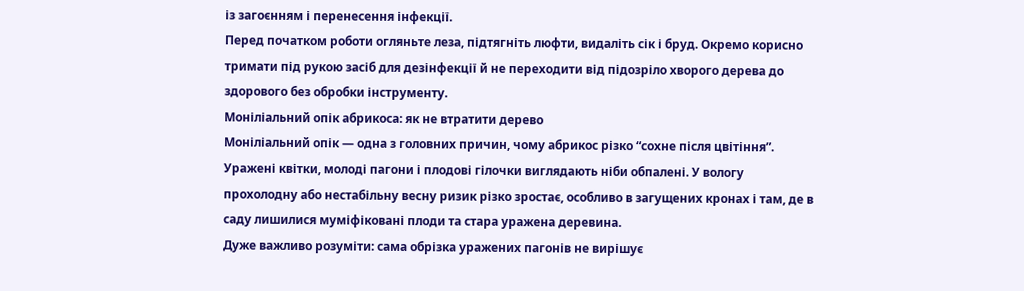із загоєнням і перенесення інфекції.
Перед початком роботи огляньте леза, підтягніть люфти, видаліть сік і бруд. Окремо корисно тримати під рукою засіб для дезінфекції й не переходити від підозріло хворого дерева до здорового без обробки інструменту.
Моніліальний опік абрикоса: як не втратити дерево
Моніліальний опік — одна з головних причин, чому абрикос різко “сохне після цвітіння”. Уражені квітки, молоді пагони і плодові гілочки виглядають ніби обпалені. У вологу прохолодну або нестабільну весну ризик різко зростає, особливо в загущених кронах і там, де в саду лишилися муміфіковані плоди та стара уражена деревина.
Дуже важливо розуміти: сама обрізка уражених пагонів не вирішує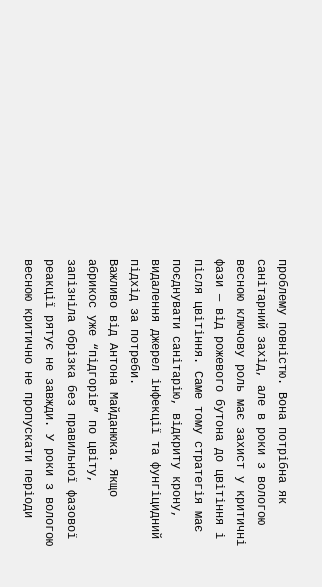проблему повністю. Вона потрібна як санітарний захід, але в роки з вологою весною ключову роль має захист у критичні фази — від рожевого бутона до цвітіння і після цвітіння. Саме тому стратегія має поєднувати санітарію, відкриту крону, видалення джерел інфекції та фунгіцидний підхід за потреби.
Важливо від Антона Майданюка. Якщо абрикос уже “підгорів” по цвіту, запізніла обрізка без правильної фазової реакції рятує не завжди. У роки з вологою весною критично не пропускати періоди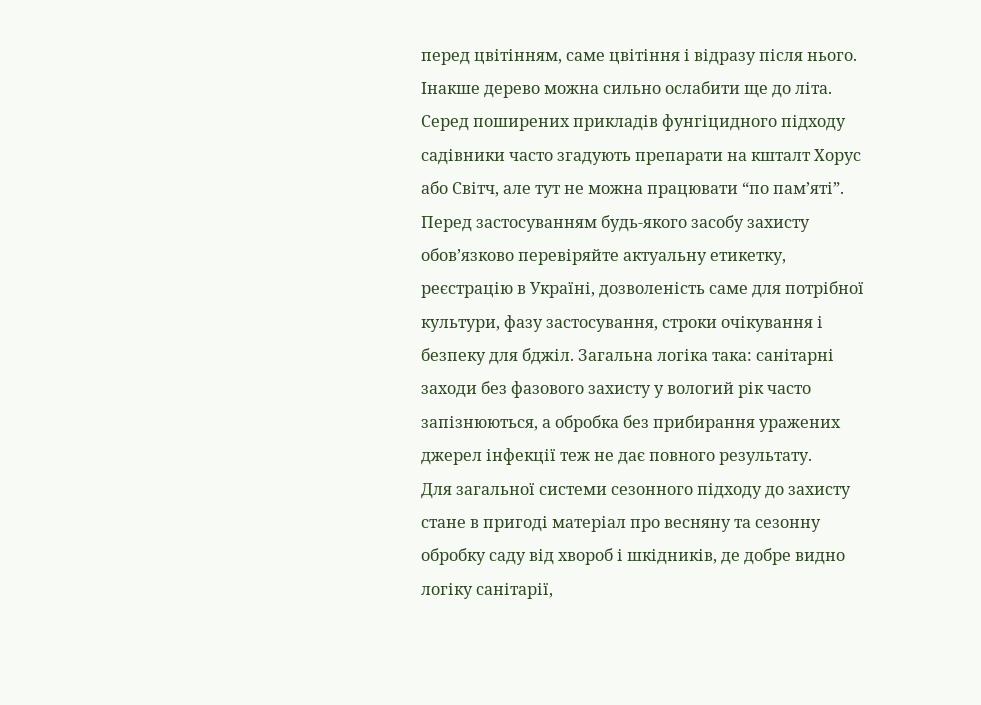перед цвітінням, саме цвітіння і відразу після нього. Інакше дерево можна сильно ослабити ще до літа.
Серед поширених прикладів фунгіцидного підходу садівники часто згадують препарати на кшталт Хорус або Світч, але тут не можна працювати “по пам’яті”. Перед застосуванням будь-якого засобу захисту обов’язково перевіряйте актуальну етикетку, реєстрацію в Україні, дозволеність саме для потрібної культури, фазу застосування, строки очікування і безпеку для бджіл. Загальна логіка така: санітарні заходи без фазового захисту у вологий рік часто запізнюються, а обробка без прибирання уражених джерел інфекції теж не дає повного результату.
Для загальної системи сезонного підходу до захисту стане в пригоді матеріал про весняну та сезонну обробку саду від хвороб і шкідників, де добре видно логіку санітарії,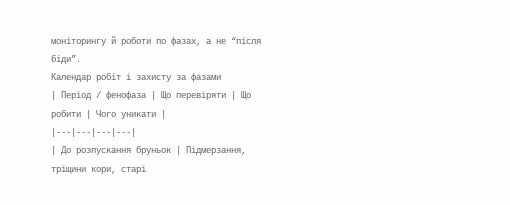моніторингу й роботи по фазах, а не “після біди”.
Календар робіт і захисту за фазами
| Період / фенофаза | Що перевіряти | Що робити | Чого уникати |
|---|---|---|---|
| До розпускання бруньок | Підмерзання, тріщини кори, старі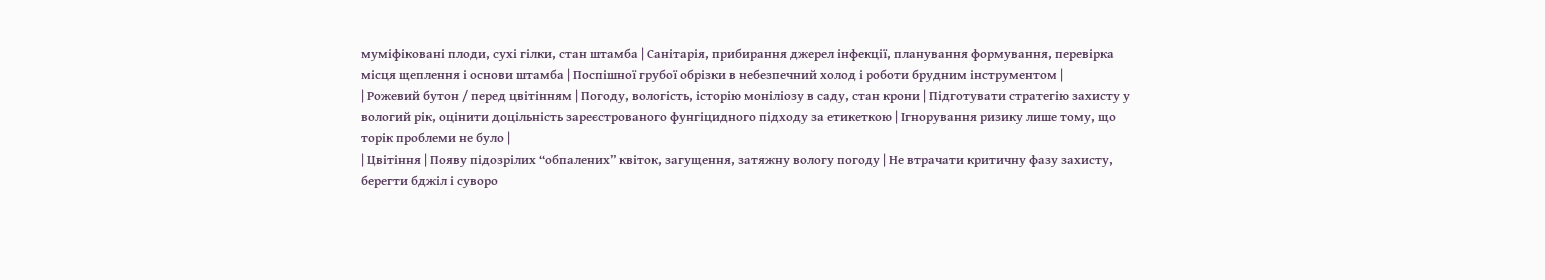муміфіковані плоди, сухі гілки, стан штамба | Санітарія, прибирання джерел інфекції, планування формування, перевірка місця щеплення і основи штамба | Поспішної грубої обрізки в небезпечний холод і роботи брудним інструментом |
| Рожевий бутон / перед цвітінням | Погоду, вологість, історію моніліозу в саду, стан крони | Підготувати стратегію захисту у вологий рік, оцінити доцільність зареєстрованого фунгіцидного підходу за етикеткою | Ігнорування ризику лише тому, що торік проблеми не було |
| Цвітіння | Появу підозрілих “обпалених” квіток, загущення, затяжну вологу погоду | Не втрачати критичну фазу захисту, берегти бджіл і суворо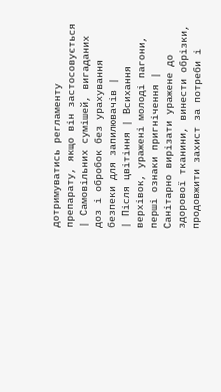дотримуватись регламенту препарату, якщо він застосовується | Самовільних сумішей, вигаданих доз і обробок без урахування безпеки для запилювачів |
| Після цвітіння | Всихання верхівок, уражені молоді пагони, перші ознаки пригнічення | Санітарно вирізати уражене до здорової тканини, винести обрізки, продовжити захист за потреби і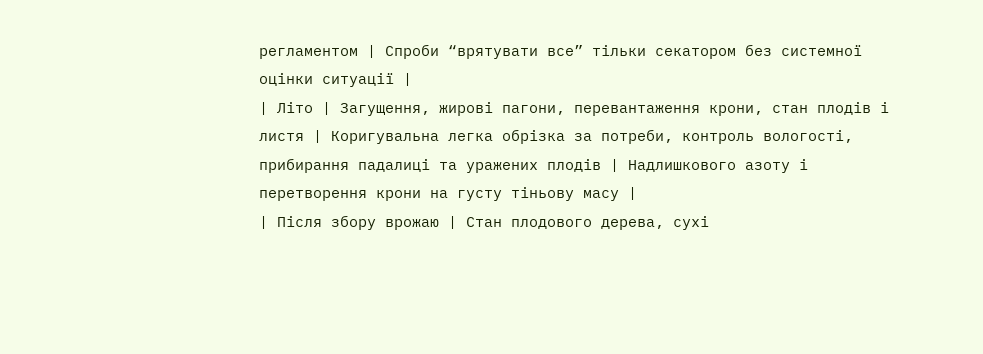регламентом | Спроби “врятувати все” тільки секатором без системної оцінки ситуації |
| Літо | Загущення, жирові пагони, перевантаження крони, стан плодів і листя | Коригувальна легка обрізка за потреби, контроль вологості, прибирання падалиці та уражених плодів | Надлишкового азоту і перетворення крони на густу тіньову масу |
| Після збору врожаю | Стан плодового дерева, сухі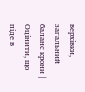верхівки, загальний баланс крони | Оцінити, що піде в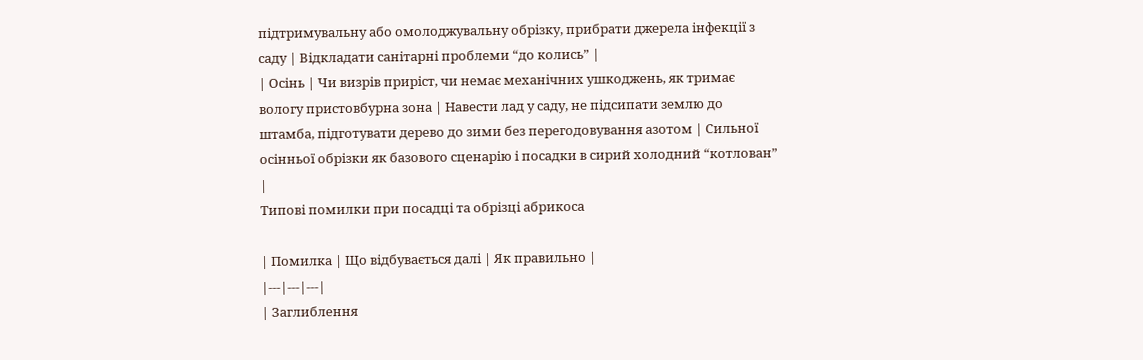підтримувальну або омолоджувальну обрізку, прибрати джерела інфекції з саду | Відкладати санітарні проблеми “до колись” |
| Осінь | Чи визрів приріст, чи немає механічних ушкоджень, як тримає вологу пристовбурна зона | Навести лад у саду, не підсипати землю до штамба, підготувати дерево до зими без перегодовування азотом | Сильної осінньої обрізки як базового сценарію і посадки в сирий холодний “котлован” |
Типові помилки при посадці та обрізці абрикоса

| Помилка | Що відбувається далі | Як правильно |
|---|---|---|
| Заглиблення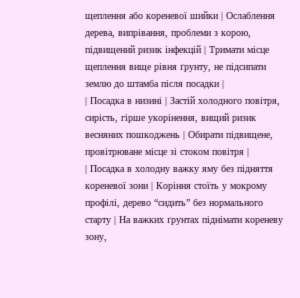щеплення або кореневої шийки | Ослаблення дерева, випрівання, проблеми з корою, підвищений ризик інфекцій | Тримати місце щеплення вище рівня ґрунту, не підсипати землю до штамба після посадки |
| Посадка в низині | Застій холодного повітря, сирість, гірше укорінення, вищий ризик весняних пошкоджень | Обирати підвищене, провітрюване місце зі стоком повітря |
| Посадка в холодну важку яму без підняття кореневої зони | Коріння стоїть у мокрому профілі, дерево “сидить” без нормального старту | На важких ґрунтах піднімати кореневу зону,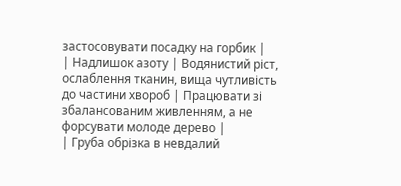застосовувати посадку на горбик |
| Надлишок азоту | Водянистий ріст, ослаблення тканин, вища чутливість до частини хвороб | Працювати зі збалансованим живленням, а не форсувати молоде дерево |
| Груба обрізка в невдалий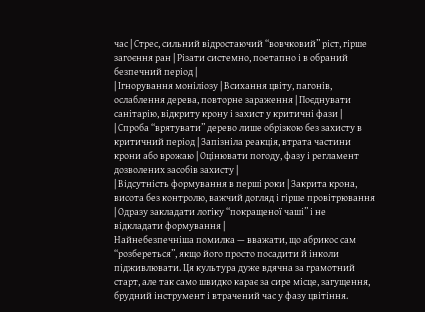час | Стрес, сильний відростаючий “вовчковий” ріст, гірше загоєння ран | Різати системно, поетапно і в обраний безпечний період |
| Ігнорування моніліозу | Всихання цвіту, пагонів, ослаблення дерева, повторне зараження | Поєднувати санітарію, відкриту крону і захист у критичні фази |
| Спроба “врятувати” дерево лише обрізкою без захисту в критичний період | Запізніла реакція, втрата частини крони або врожаю | Оцінювати погоду, фазу і регламент дозволених засобів захисту |
| Відсутність формування в перші роки | Закрита крона, висота без контролю, важчий догляд і гірше провітрювання | Одразу закладати логіку “покращеної чаші” і не відкладати формування |
Найнебезпечніша помилка — вважати, що абрикос сам “розбереться”, якщо його просто посадити й інколи підживлювати. Ця культура дуже вдячна за грамотний старт, але так само швидко карає за сире місце, загущення, брудний інструмент і втрачений час у фазу цвітіння.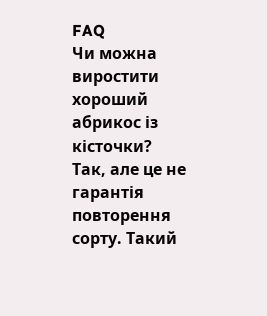FAQ
Чи можна виростити хороший абрикос із кісточки?
Так, але це не гарантія повторення сорту. Такий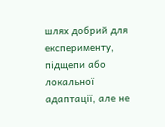шлях добрий для експерименту, підщепи або локальної адаптації, але не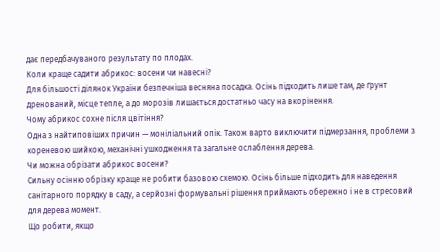дає передбачуваного результату по плодах.
Коли краще садити абрикос: восени чи навесні?
Для більшості ділянок України безпечніша весняна посадка. Осінь підходить лише там, де ґрунт дренований, місце тепле, а до морозів лишається достатньо часу на вкорінення.
Чому абрикос сохне після цвітіння?
Одна з найтиповіших причин — моніліальний опік. Також варто виключити підмерзання, проблеми з кореневою шийкою, механічні ушкодження та загальне ослаблення дерева.
Чи можна обрізати абрикос восени?
Сильну осінню обрізку краще не робити базовою схемою. Осінь більше підходить для наведення санітарного порядку в саду, а серйозні формувальні рішення приймають обережно і не в стресовий для дерева момент.
Що робити, якщо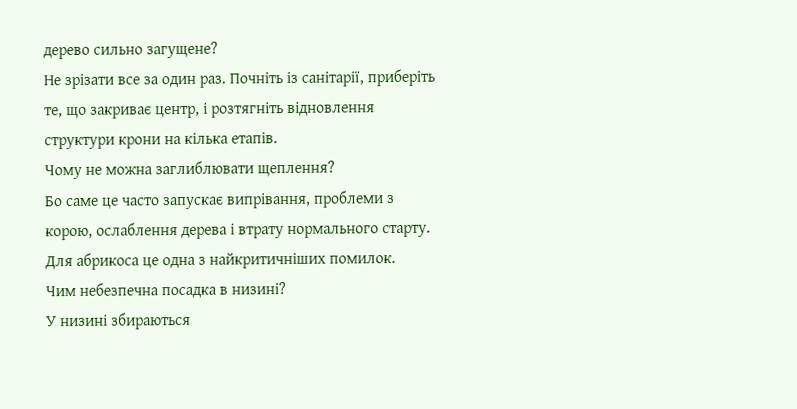дерево сильно загущене?
Не зрізати все за один раз. Почніть із санітарії, приберіть те, що закриває центр, і розтягніть відновлення структури крони на кілька етапів.
Чому не можна заглиблювати щеплення?
Бо саме це часто запускає випрівання, проблеми з корою, ослаблення дерева і втрату нормального старту. Для абрикоса це одна з найкритичніших помилок.
Чим небезпечна посадка в низині?
У низині збираються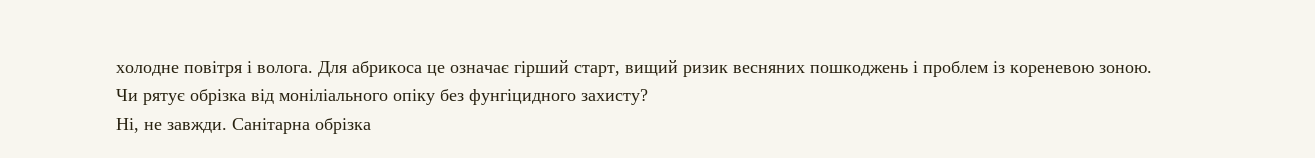холодне повітря і волога. Для абрикоса це означає гірший старт, вищий ризик весняних пошкоджень і проблем із кореневою зоною.
Чи рятує обрізка від моніліального опіку без фунгіцидного захисту?
Ні, не завжди. Санітарна обрізка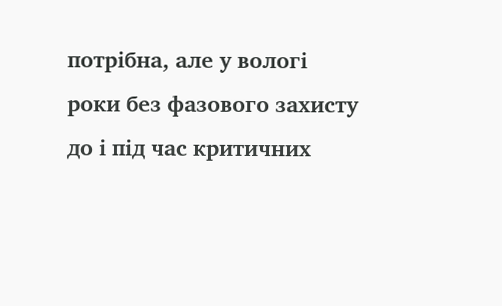потрібна, але у вологі роки без фазового захисту до і під час критичних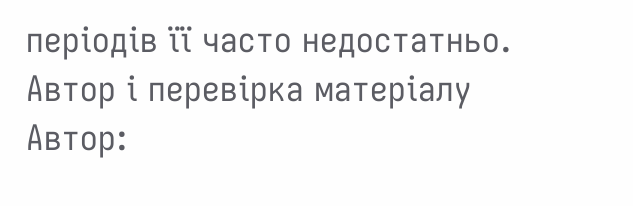періодів її часто недостатньо.
Автор і перевірка матеріалу
Автор: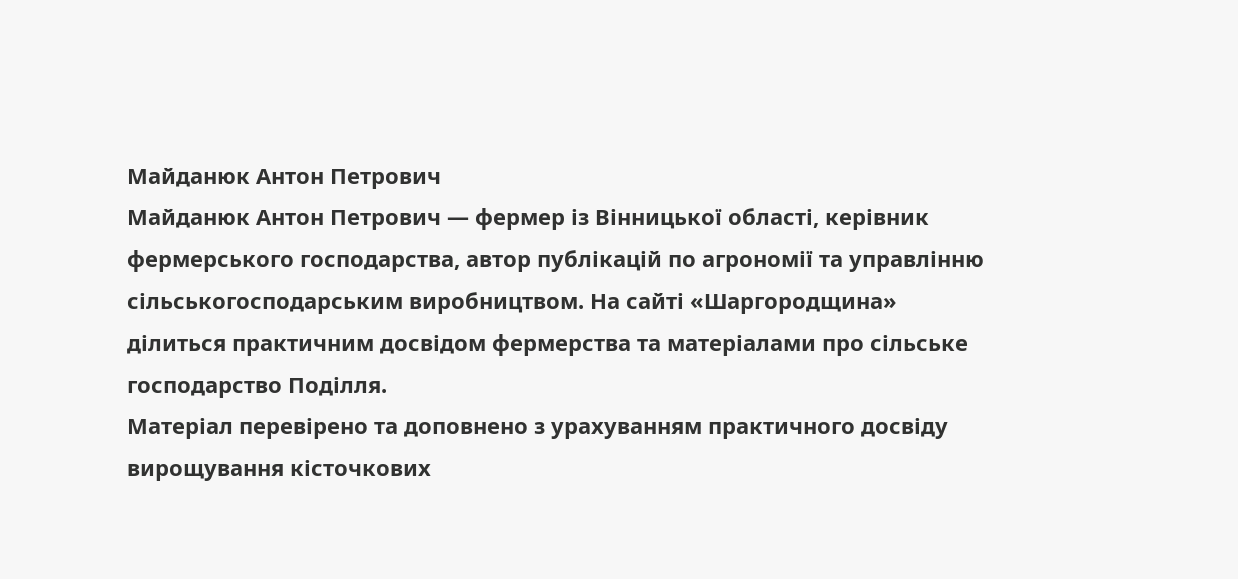Майданюк Антон Петрович
Майданюк Антон Петрович — фермер із Вінницької області, керівник фермерського господарства, автор публікацій по агрономії та управлінню сільськогосподарським виробництвом. На сайті «Шаргородщина» ділиться практичним досвідом фермерства та матеріалами про сільське господарство Поділля.
Матеріал перевірено та доповнено з урахуванням практичного досвіду вирощування кісточкових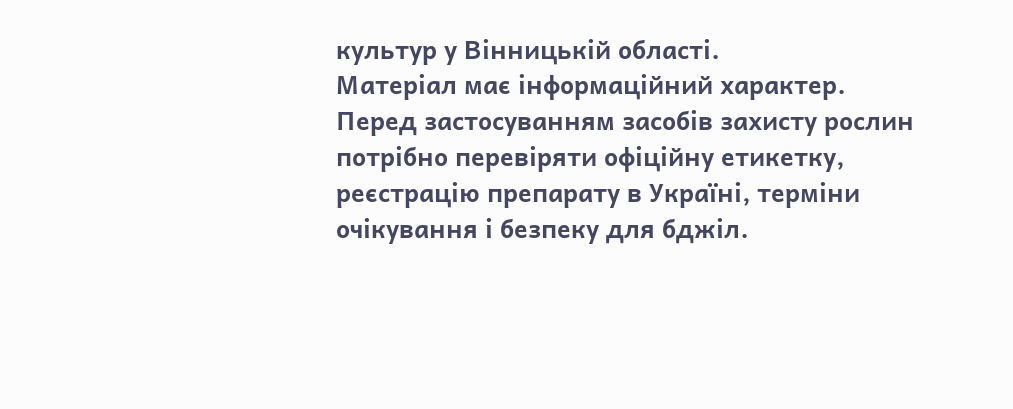культур у Вінницькій області.
Матеріал має інформаційний характер. Перед застосуванням засобів захисту рослин потрібно перевіряти офіційну етикетку, реєстрацію препарату в Україні, терміни очікування і безпеку для бджіл.